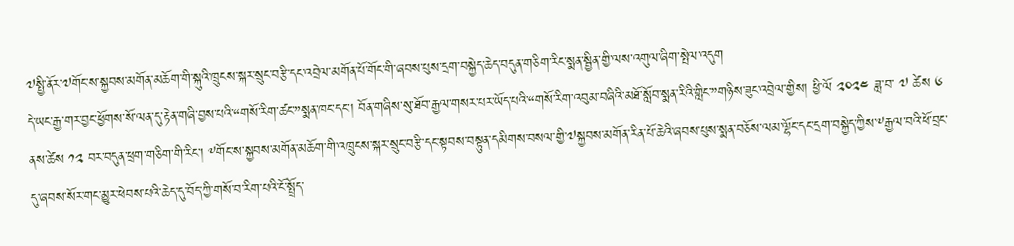༧སྤྱི་ནོར་༧གོང་ས་སྐྱབས་མགོན་མཆོག་གི་སྐུའི་ཁྲུངས་སྐར་སྲུང་བརྩི་དང་འབྲེལ་མགོན་པོ་གོང་གི་ཞབས་པུས་དྲག་བསྐྱེད་ཆེད་བདུན་གཅིག་རིང་སྨན་སྦྱིན་གྱི་ལས་འགུལ་ཞིག་སྤེལ་འདུག
དེ་ཡང་རྒྱ་གར་བྱང་ཕྱོགས་སོ་ལན་དུ་རྟེན་གཞི་བྱས་པའི་“གསོ་རིག་ཚང་”སྨན་ཁང་དང་། བོན་གཞིས་སུ་ཐོབ་རྒྱལ་གསར་པར་ཡོད་པའི་“གསོ་རིག་འབུམ་བཞིའི་མཐོ་སློབ་སྨན་རིའི་གླིང་”གཉིས་ཟུང་འབྲེལ་གྱིས། ཕྱི་ལོ ༢༠༢༤ ཟླ་བ་ ༧ ཚེས ༦ ནས་ཚེས ༡༢ བར་བདུན་ཕྲག་གཅིག་གི་རིང་། ༸གོང་ས་སྐྱབས་མགོན་མཆོག་གི་འཁྲུངས་སྐར་སྲུང་བརྩི་དང་སྟབས་བསྟུན་དམིགས་བསལ་གྱི་༧སྐྱབས་མགོན་རིན་པོ་ཆེའི་ཞབས་པུས་སྨན་བཅོས་ལམ་ལྷོང་དང་དྲག་བསྐྱེད་ཀྱིས་༸རྒྱལ་བའི་ཕོ་བྲང་དུ་ཞབས་སོར་གང་མྱུར་ཕེབས་པའི་ཆེད་དུ་བོད་ཀྱི་གསོ་བ་རིག་པའི་ངོ་སྤྲོད་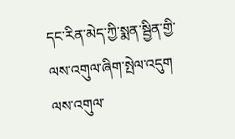དང་རིན་མེད་ཀྱི་སྨན་སྦྱིན་གྱི་ལས་འགུལ་ཞིག་སྤེལ་འདུག
ལས་འགུལ་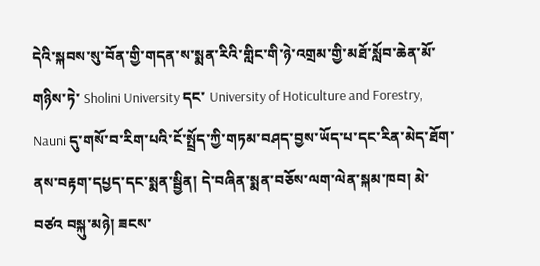དེའི་སྐབས་སུ་བོན་གྱི་གདན་ས་སྨན་རིའི་གླིང་གི་ཉེ་འགྲམ་གྱི་མཐོ་སློབ་ཆེན་མོ་གཉིས་ཏེ་ Sholini University དང་ University of Hoticulture and Forestry, Nauni དུ་གསོ་བ་རིག་པའི་ངོ་སྤྲོད་ཀྱི་གཏམ་བཤད་བྱས་ཡོད་པ་དང་རིན་མེད་ཐོག་ནས་བརྟག་དཔྱད་དང་སྨན་སྦྱིན། དེ་བཞིན་སྨན་བཅོས་ལག་ལེན་སྐམ་ཁབ། མེ་བཙའ བསྐུ་མཉེ། ཟངས་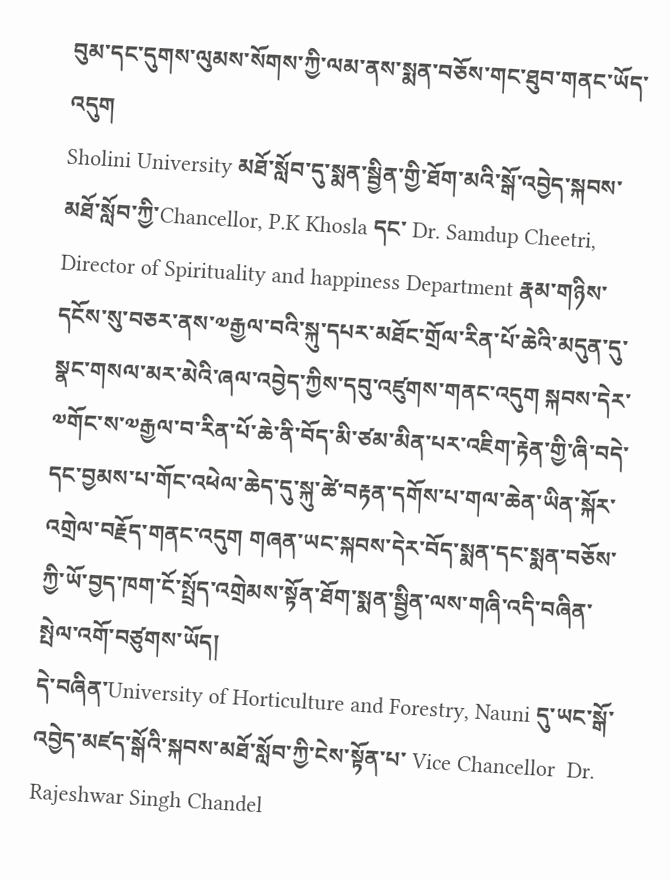བུམ་དང་དུགས་ལུམས་སོགས་ཀྱི་ལམ་ནས་སྨན་བཅོས་གང་ཐུབ་གནང་ཡོད་འདུག
Sholini University མཐོ་སློབ་དུ་སྨན་སྦྱིན་གྱི་ཐོག་མའི་སྒོ་འབྱེད་སྐབས་མཐོ་སློབ་ཀྱི་Chancellor, P.K Khosla དང་ Dr. Samdup Cheetri, Director of Spirituality and happiness Department རྣམ་གཉིས་དངོས་སུ་བཅར་ནས་༧རྒྱལ་བའི་སྐུ་དཔར་མཐོང་གྲོལ་རིན་པོ་ཆེའི་མདུན་དུ་སྣང་གསལ་མར་མེའི་ཞལ་འབྱེད་ཀྱིས་དབུ་འཛུགས་གནང་འདུག སྐབས་དེར་༧གོང་ས་༧རྒྱལ་བ་རིན་པོ་ཆེ་ནི་བོད་མི་ཙམ་མིན་པར་འཇིག་རྟེན་གྱི་ཞི་བདེ་དང་བྱམས་པ་གོང་འཕེལ་ཆེད་དུ་སྐུ་ཚེ་བརྟན་དགོས་པ་གལ་ཆེན་ཡིན་སྐོར་འགྲེལ་བརྗོད་གནང་འདུག གཞན་ཡང་སྐབས་དེར་བོད་སྨན་དང་སྨན་བཅོས་ཀྱི་ཡོ་བྱད་ཁག་ངོ་སྤྲོད་འགྲེམས་སྟོན་ཐོག་སྨན་སྦྱིན་ལས་གཞི་འདི་བཞིན་སྤེལ་འགོ་བཙུགས་ཡོད།
དེ་བཞིན་University of Horticulture and Forestry, Nauni དུ་ཡང་སྒོ་འབྱེད་མཛད་སྒོའི་སྐབས་མཐོ་སློབ་ཀྱི་ངེས་སྟོན་པ་ Vice Chancellor  Dr. Rajeshwar Singh Chandel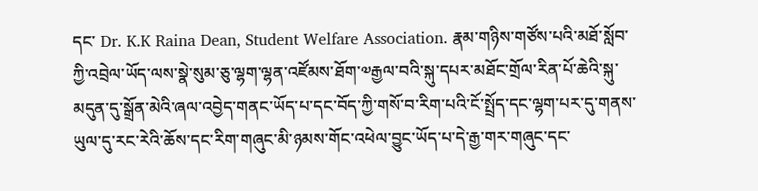དང་ Dr. K.K Raina Dean, Student Welfare Association. རྣམ་གཉིས་གཙོས་པའི་མཐོ་སློབ་ཀྱི་འབྲེལ་ཡོད་ལས་སྣེ་སུམ་ཅུ་ལྷག་ལྷན་འཛོམས་ཐོག་༧རྒྱལ་བའི་སྐུ་དཔར་མཐོང་གྲོལ་རིན་པོ་ཆེའི་སྐུ་མདུན་དུ་སྒྲོན་མེའི་ཞལ་འབྱེད་གནང་ཡོད་པ་དང་བོད་ཀྱི་གསོ་བ་རིག་པའི་ངོ་སྤྲོད་དང་ལྷག་པར་དུ་གནས་ཡུལ་དུ་རང་རེའི་ཆོས་དང་རིག་གཞུང་མི་ཉམས་གོང་འཕེལ་བྱུང་ཡོད་པ་དེ་རྒྱ་གར་གཞུང་དང་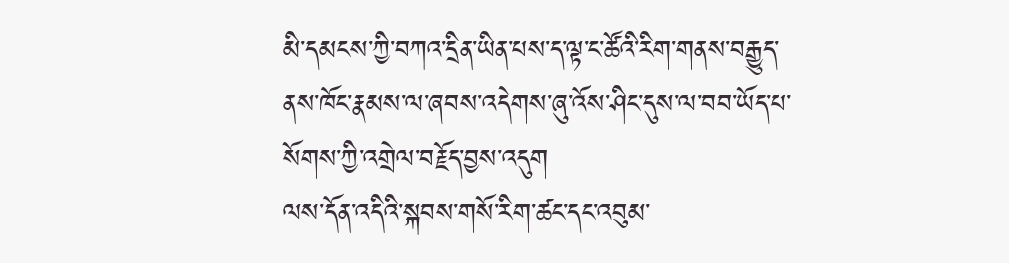མི་དམངས་ཀྱི་བཀའ་དྲིན་ཡིན་པས་ད་ལྟ་ང་ཚོའི་རིག་གནས་བརྒྱུད་ནས་ཁོང་རྣམས་ལ་ཞབས་འདེགས་ཞུ་འོས་ཤིང་དུས་ལ་བབ་ཡོད་པ་སོགས་ཀྱི་འགྲེལ་བརྗོད་བྱས་འདུག
ལས་དོན་འདིའི་སྐབས་གསོ་རིག་ཚང་དང་འབུམ་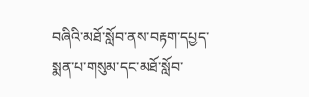བཞིའི་མཐོ་སློབ་ནས་བརྟག་དཔྱད་སྨན་པ་གསུམ་དང་མཐོ་སློབ་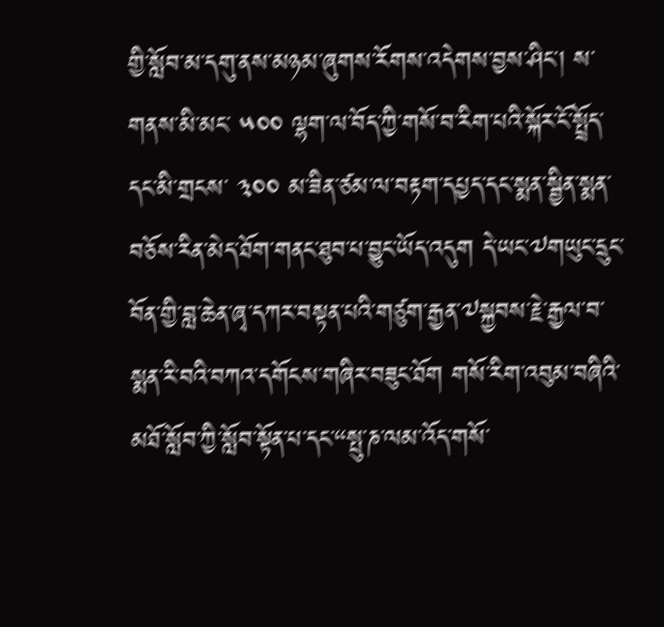གྱི་སློབ་མ་དགུ་ནས་མཉམ་ཞུགས་རོགས་འདེགས་བྱས་ཤིང་། ས་གནས་མི་མང་ ༥༠༠ ལྷག་ལ་བོད་ཀྱི་གསོ་བ་རིག་པའི་སྐོར་ངོ་སྤྲོད་དང་མི་གྲངས་ ༣༠༠ མ་ཟིན་ཙམ་ལ་བརྟག་དཔྱད་དང་སྨན་སྦྱིན་སྨན་བཅོས་རིན་མེད་ཐོག་གནང་ཐུབ་པ་བྱུང་ཡོད་འདུག དེ་ཡང་༧གཡུང་དྲུང་བོན་གྱི་བླ་ཆེན་ཞྭ་དཀར་བསྟན་པའི་གཙུག་རྒྱན་༧སྐྱབས་རྗེ་རྒྱལ་བ་སྨན་རི་བའི་བཀའ་དགོངས་གཞིར་བཟུང་ཐོག གསོ་རིག་འབུམ་བཞིའི་མཐོ་སློབ་ཀྱི་སློབ་སྟོན་པ་དང་“སྤུ་ཎ་ལམ་འོད་གསོ་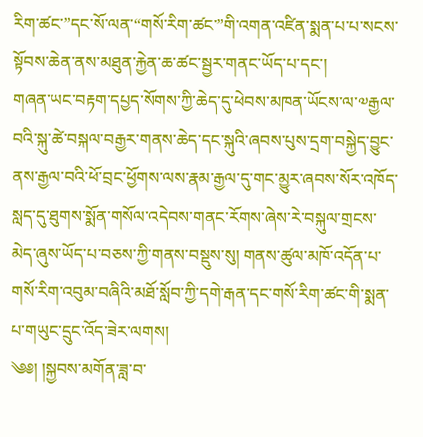རིག་ཚང་”དང་སོ་ལན་“གསོ་རིག་ཚང་”གི་འགན་འཛིན་སྨན་པ་པ་སངས་སྟོབས་ཆེན་ནས་མཐུན་རྐྱེན་ཆ་ཚང་སྦྱར་གནང་ཡོད་པ་དང་།
གཞན་ཡང་བརྟག་དཔྱད་སོགས་ཀྱི་ཆེད་དུ་ཕེབས་མཁན་ཡོངས་ལ་༧རྒྱལ་བའི་སྐུ་ཚེ་བསྐལ་བརྒྱར་གནས་ཆེད་དང་སྐུའི་ཞབས་པུས་དྲག་བསྐྱེད་བྱུང་ནས་རྒྱལ་བའི་ཕོ་བྲང་ཕྱོགས་ལས་རྣམ་རྒྱལ་དུ་གང་མྱུར་ཞབས་སོར་འཁོད་སླད་དུ་ཐུགས་སྨོན་གསོལ་འདེབས་གནང་རོགས་ཞེས་རེ་བསྐུལ་གྲངས་མེད་ཞུས་ཡོད་པ་བཅས་ཀྱི་གནས་བསྡུས་སུ། གནས་ཚུལ་མཁོ་འདོན་པ་གསོ་རིག་འབུམ་བཞིའི་མཐོ་སློབ་ཀྱི་དགེ་རྒན་དང་གསོ་རིག་ཚང་གི་སྨན་པ་གཡུང་དྲུང་འོད་ཟེར་ལགས།
༄༅། །སྐྱབས་མགོན་ཟླ་བ་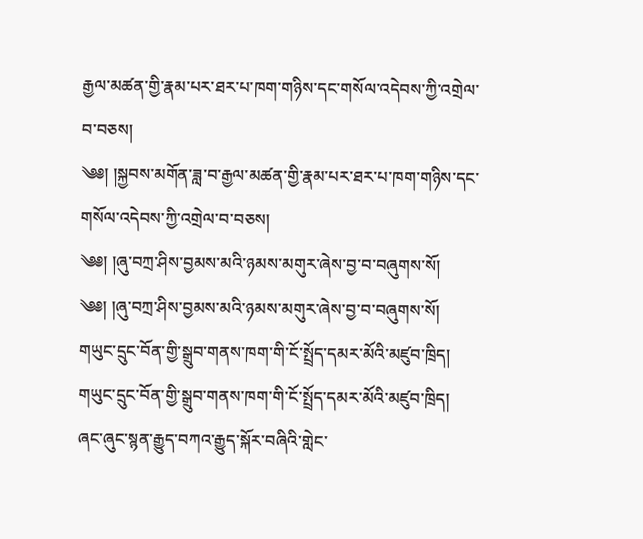རྒྱལ་མཚན་གྱི་རྣམ་པར་ཐར་པ་ཁག་གཉིས་དང་གསོལ་འདེབས་ཀྱི་འགྲེལ་བ་བཅས།
༄༅། །སྐྱབས་མགོན་ཟླ་བ་རྒྱལ་མཚན་གྱི་རྣམ་པར་ཐར་པ་ཁག་གཉིས་དང་གསོལ་འདེབས་ཀྱི་འགྲེལ་བ་བཅས།
༄༅། །ཞུ་བཀྲ་ཤིས་བྱམས་མའི་ཉམས་མགུར་ཞེས་བྱ་བ་བཞུགས་སོ།
༄༅། །ཞུ་བཀྲ་ཤིས་བྱམས་མའི་ཉམས་མགུར་ཞེས་བྱ་བ་བཞུགས་སོ།
གཡུང་དྲུང་བོན་གྱི་སྒྲུབ་གནས་ཁག་གི་ངོ་སྤྲོད་དམར་མོའི་མཛུབ་ཁྲིད།
གཡུང་དྲུང་བོན་གྱི་སྒྲུབ་གནས་ཁག་གི་ངོ་སྤྲོད་དམར་མོའི་མཛུབ་ཁྲིད།
ཞང་ཞུང་སྙན་རྒྱུད་བཀའ་རྒྱུད་སྐོར་བཞིའི་གླེང་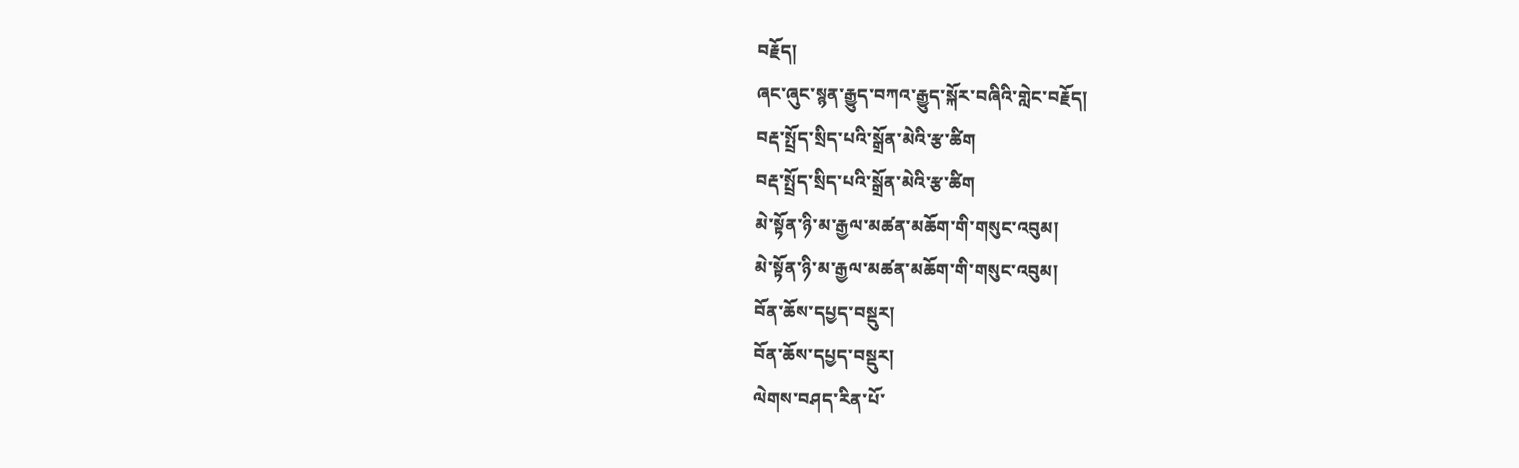བརྗོད།
ཞང་ཞུང་སྙན་རྒྱུད་བཀའ་རྒྱུད་སྐོར་བཞིའི་གླེང་བརྗོད།
བརྡ་སྤྲོད་སྲིད་པའི་སྒྲོན་མེའི་རྩ་ཚིག
བརྡ་སྤྲོད་སྲིད་པའི་སྒྲོན་མེའི་རྩ་ཚིག
མེ་སྟོན་ཉི་མ་རྒྱལ་མཚན་མཆོག་གི་གསུང་འབུམ།
མེ་སྟོན་ཉི་མ་རྒྱལ་མཚན་མཆོག་གི་གསུང་འབུམ།
བོན་ཆོས་དཔྱད་བསྡུར།
བོན་ཆོས་དཔྱད་བསྡུར།
ལེགས་བཤད་རིན་པོ་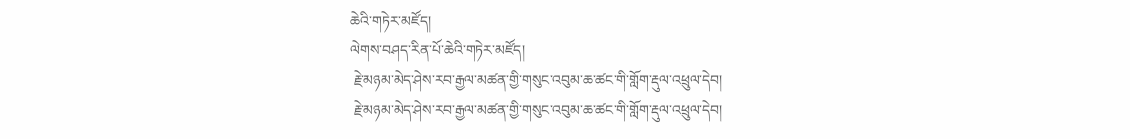ཆེའི་གཏེར་མཛོད།
ལེགས་བཤད་རིན་པོ་ཆེའི་གཏེར་མཛོད།
 རྗེ་མཉམ་མེད་ཤེས་རབ་རྒྱལ་མཚན་གྱི་གསུང་འབུམ་ཆ་ཚང་གི་གློག་རྡུལ་འཕྲུལ་དེབ།
 རྗེ་མཉམ་མེད་ཤེས་རབ་རྒྱལ་མཚན་གྱི་གསུང་འབུམ་ཆ་ཚང་གི་གློག་རྡུལ་འཕྲུལ་དེབ།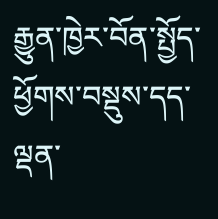རྒྱུན་ཁྱེར་བོན་སྤྱོད་ཕྱོགས་བསྡུས་དད་ལྡན་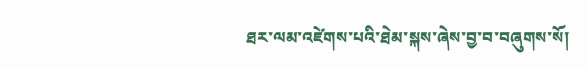ཐར་ལམ་འཛེགས་པའི་ཐེམ་སྐས་ཞེས་བྱ་བ་བཞུགས་སོ།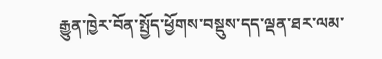རྒྱུན་ཁྱེར་བོན་སྤྱོད་ཕྱོགས་བསྡུས་དད་ལྡན་ཐར་ལམ་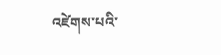འཛེགས་པའི་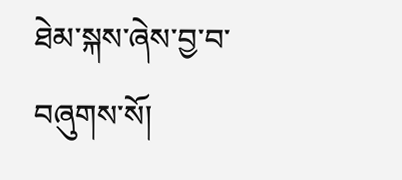ཐེམ་སྐས་ཞེས་བྱ་བ་བཞུགས་སོ།